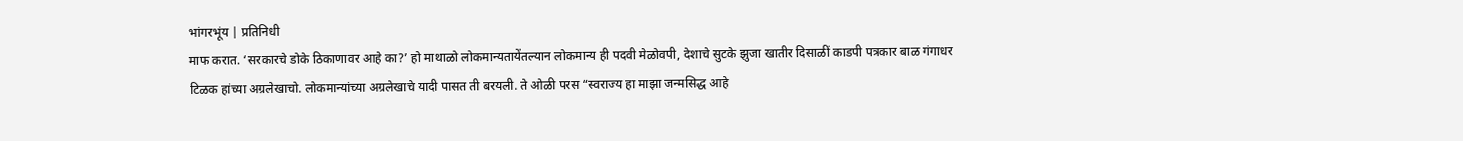भांगरभूंय | प्रतिनिधी
माफ करात. ‘सरकारचे डोके ठिकाणावर आहे का?’ हो माथाळो लोकमान्यतायेंतल्यान लोकमान्य ही पदवी मेळोवपी, देशाचे सुटके झुजा खातीर दिसाळीं काडपी पत्रकार बाळ गंगाधर टिळक हांच्या अग्रलेखाचो. लोकमान्यांच्या अग्रलेखाचे यादी पासत ती बरयली. ते ओळी परस “स्वराज्य हा माझा जन्मसिद्ध आहे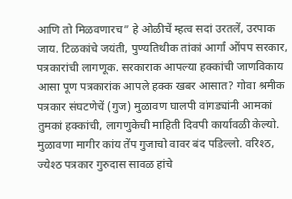आणि तो मिळवणारच” हे ओळीचें म्हत्व सदां उरतलें, उरपाक जाय. टिळकांचे जयंती, पुण्यतिथीक तांकां आर्गां ओंपप सरकार, पत्रकारांची लागणूक. सरकाराक आपल्या हक्कांची जाणविकाय आसा पूण पत्रकारांक आपले हक्क खबर आसात? गोवा श्रमीक पत्रकार संघटणेचें (गुज) मुळावण घालपी वांगड्यांनी आमकां तुमकां हक्कांची, लागणुकेची माहिती दिवपी कार्यावळी केल्यो. मुळावणा मागीर कांय तेंप गुजाचो वावर बंद पडिल्लो. वरिश्ठ, ज्येश्ठ पत्रकार गुरुदास सावळ हांचे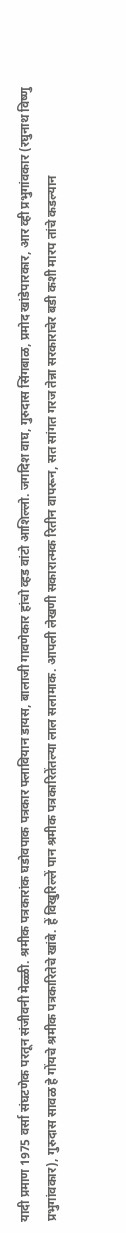यादी प्रमाण 1975 वर्सा संघटणेक परतून संजीवनी मेळ्ळी. श्रमीक पत्रकारांक घडोवपाक पत्रकार फ्लावियान डायस, बालाजी गावणेकार हांचो व्हड वांटो आशिल्लो. जगदिश वाघ, गुरुदास सिंगबाळ, प्रमोद खांडेपारकार, आर व्ही प्रभुगांवकार (रघुनाथ विष्णु प्रभुगांवकार), गुरुदास सावळ हे गोंयचे श्रमीक पत्रकारितेचे खांबे. हें विखुरिल्लें पान श्रमीक पत्रकारितेंतल्या लाल सलामाक. आपली लेखणी सकारात्मक रितीन वापरून, सत सांगत गरज तेन्ना सरकाराचेर बडी कशी मारप तांचे कडल्यान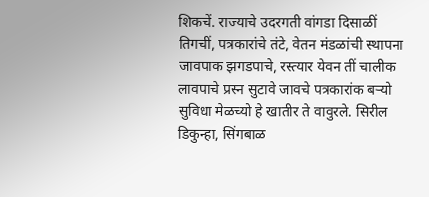शिकचें. राज्याचे उदरगती वांगडा दिसाळीं तिगचीं, पत्रकारांचे तंटे, वेतन मंडळांची स्थापना जावपाक झगडपाचे, रस्त्यार येवन तीं चालीक लावपाचे प्रस्न सुटावे जावचे पत्रकारांक बऱ्यो सुविधा मेळच्यो हे खातीर ते वावुरले. सिरील डिकुन्हा, सिंगबाळ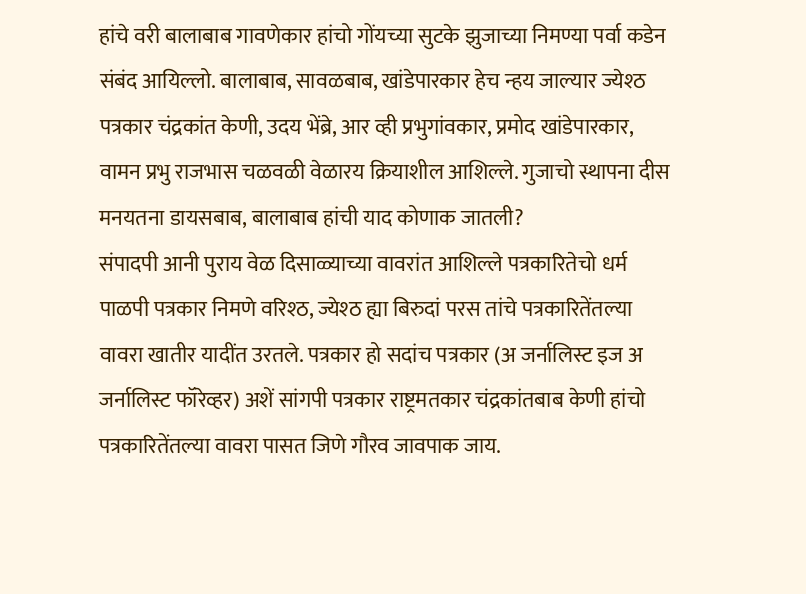हांचे वरी बालाबाब गावणेकार हांचो गोंयच्या सुटके झुजाच्या निमण्या पर्वा कडेन संबंद आयिल्लो. बालाबाब, सावळबाब, खांडेपारकार हेच न्हय जाल्यार ज्येश्ठ पत्रकार चंद्रकांत केणी, उदय भेंब्रे, आर व्ही प्रभुगांवकार, प्रमोद खांडेपारकार, वामन प्रभु राजभास चळवळी वेळारय क्रियाशील आशिल्ले. गुजाचो स्थापना दीस मनयतना डायसबाब, बालाबाब हांची याद कोणाक जातली?
संपादपी आनी पुराय वेळ दिसाळ्याच्या वावरांत आशिल्ले पत्रकारितेचो धर्म पाळपी पत्रकार निमणे वरिश्ठ, ज्येश्ठ ह्या बिरुदां परस तांचे पत्रकारितेंतल्या वावरा खातीर यादींत उरतले. पत्रकार हो सदांच पत्रकार (अ जर्नालिस्ट इज अ जर्नालिस्ट फॉरेव्हर) अशें सांगपी पत्रकार राष्ट्रमतकार चंद्रकांतबाब केणी हांचो पत्रकारितेंतल्या वावरा पासत जिणे गौरव जावपाक जाय.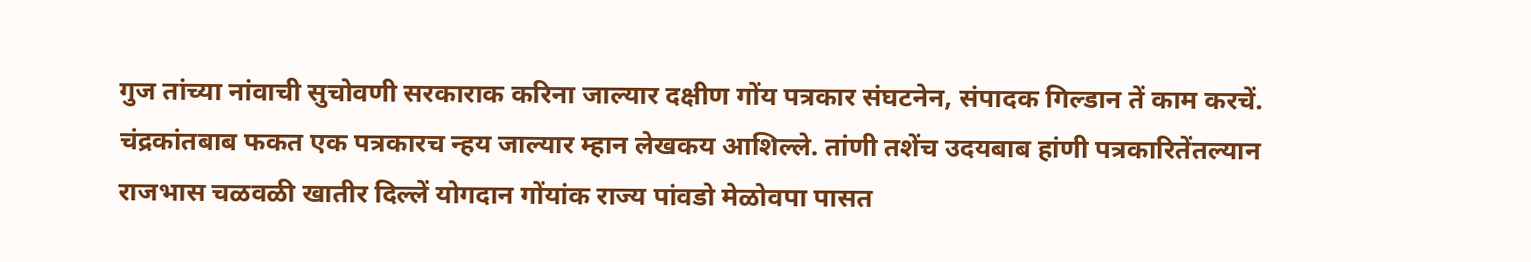गुज तांच्या नांवाची सुचोवणी सरकाराक करिना जाल्यार दक्षीण गोंय पत्रकार संघटनेन, संपादक गिल्डान तें काम करचें. चंद्रकांतबाब फकत एक पत्रकारच न्हय जाल्यार म्हान लेखकय आशिल्ले. तांणी तशेंच उदयबाब हांणी पत्रकारितेंतल्यान राजभास चळवळी खातीर दिल्लें योगदान गोंयांक राज्य पांवडो मेळोवपा पासत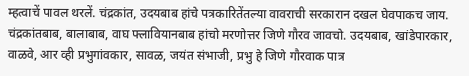म्हत्वाचें पावल थरलें. चंद्रकांत, उदयबाब हांचे पत्रकारितेंतल्या वावराची सरकारान दखल घेवपाकच जाय. चंद्रकांतबाब, बालाबाब, वाघ फ्लावियानबाब हांचो मरणोत्तर जिणे गौरव जावचो. उदयबाब, खांडेपारकार, वाळवे, आर व्ही प्रभुगांवकार, सावळ, जयंत संभाजी, प्रभु हे जिणे गौरवाक पात्र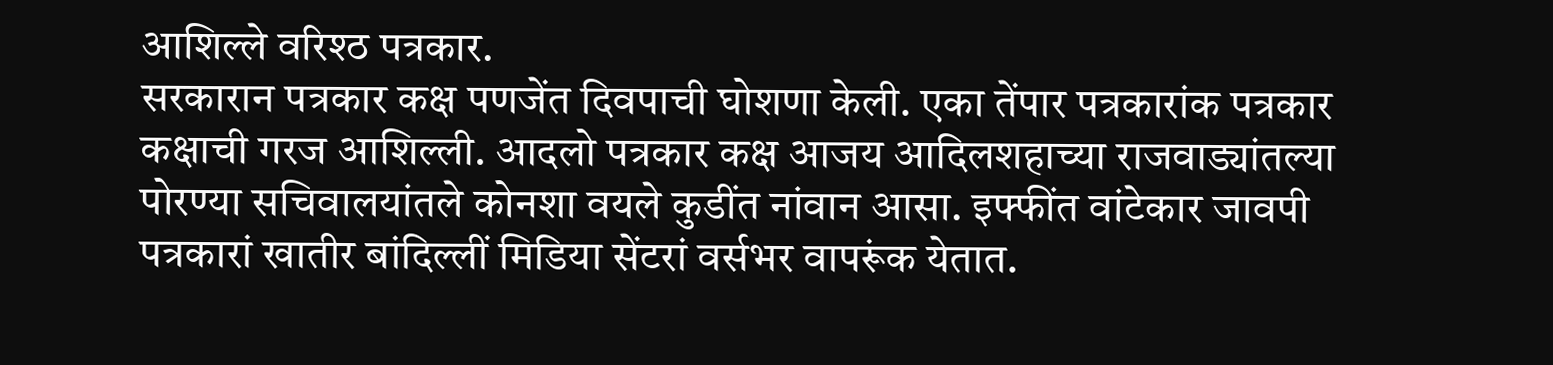आशिल्ले वरिश्ठ पत्रकार.
सरकारान पत्रकार कक्ष पणजेंत दिवपाची घोशणा केली. एका तेंपार पत्रकारांक पत्रकार कक्षाची गरज आशिल्ली. आदलो पत्रकार कक्ष आजय आदिलशहाच्या राजवाड्यांतल्या पोरण्या सचिवालयांतले कोनशा वयले कुडींत नांवान आसा. इफ्फींत वांटेकार जावपी पत्रकारां खातीर बांदिल्लीं मिडिया सेंटरां वर्सभर वापरूंक येतात.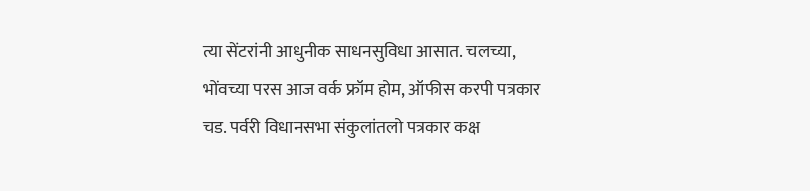त्या सेंटरांनी आधुनीक साधनसुविधा आसात. चलच्या, भोंवच्या परस आज वर्क फ्रॉम होम, ऑफीस करपी पत्रकार चड. पर्वरी विधानसभा संकुलांतलो पत्रकार कक्ष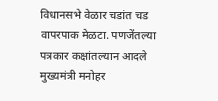विधानसभे वेळार चडांत चड वापरपाक मेळटा. पणजेंतल्या पत्रकार कक्षांतल्यान आदले मुख्यमंत्री मनोहर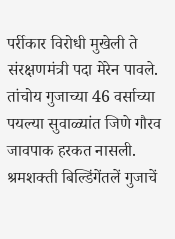पर्रीकार विरोधी मुखेली ते संरक्षणमंत्री पदा मेरेन पावले. तांचोय गुजाच्या 46 वर्साच्या पयल्या सुवाळ्यांत जिणे गौरव जावपाक हरकत नासली. श्रमशक्ती बिल्डिंगेंतलें गुजाचें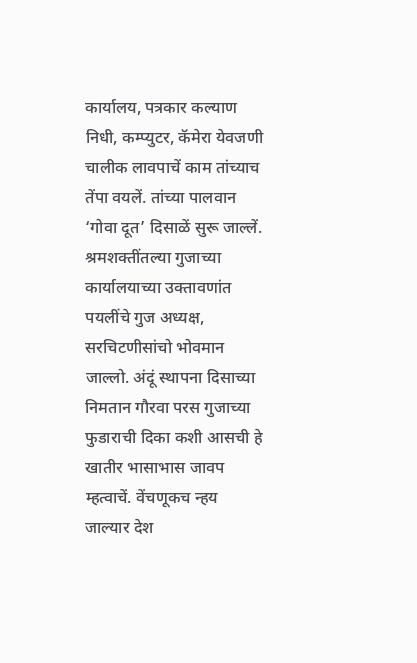कार्यालय, पत्रकार कल्याण निधी, कम्प्युटर, कॅमेरा येवजणी चालीक लावपाचें काम तांच्याच तेंपा वयलें. तांच्या पालवान ‘गोवा दूत’ दिसाळें सुरू जाल्लें. श्रमशक्तींतल्या गुजाच्या कार्यालयाच्या उक्तावणांत पयलींचे गुज अध्यक्ष, सरचिटणीसांचो भोवमान जाल्लो. अंदूं स्थापना दिसाच्या निमतान गौरवा परस गुजाच्या फुडाराची दिका कशी आसची हे खातीर भासाभास जावप म्हत्वाचें. वेंचणूकच न्हय जाल्यार देश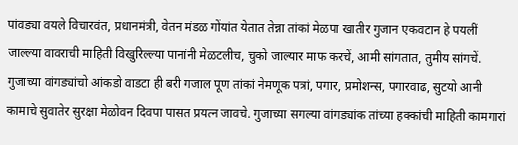पांवड्या वयले विचारवंत, प्रधानमंत्री, वेतन मंडळ गोंयांत येतात तेन्ना तांकां मेळपा खातीर गुजान एकवटान हे पयलीं जाल्ल्या वावराची माहिती विखुरिल्ल्या पानांनी मेळटलीच, चुको जाल्यार माफ करचें, आमी सांगतात, तुमीय सांगचें.
गुजाच्या वांगड्यांचो आंकडो वाडटा ही बरी गजाल पूण तांकां नेमणूक पत्रां, पगार, प्रमोशन्स, पगारवाढ, सुटयो आनी कामाचे सुवातेर सुरक्षा मेळोवन दिवपा पासत प्रयत्न जावचे. गुजाच्या सगल्या वांगड्यांक तांच्या हक्कांची माहिती कामगारां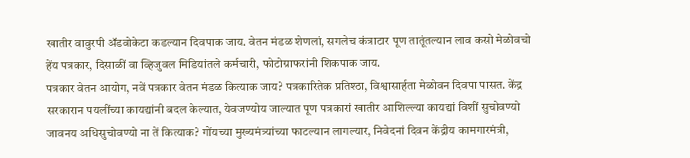खातीर वावुरपी ॲडवोकेटा कडल्यान दिवपाक जाय. वेतन मंडळ शेणलां, सगलेच कंत्राटार पूण तातूंतल्यान लाव कसो मेळोवचो हेंय पत्रकार, दिसाळीं वा व्हिजुवल मिडियांतले कर्मचारी, फोटोग्राफरांनी शिकपाक जाय.
पत्रकार वेतन आयोग, नवें पत्रकार वेतन मंडळ कित्याक जाय? पत्रकारितेक प्रतिश्ठा, विश्वासार्हता मेळोवन दिवपा पासत. केंद्र सरकारान पयलींच्या कायद्यांनी बदल केल्यात, येवजण्योय जाल्यात पूण पत्रकारां खातीर आशिल्ल्या कायद्यां विशीं सुचोवण्यो जावनय अधिसुचोवण्यो ना तें कित्याक? गोंयच्या मुख्यमंत्र्यांच्या फाटल्यान लागल्यार, निवेदनां दिवन केंद्रीय कामगारमंत्री,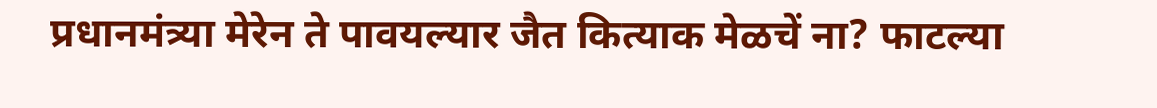प्रधानमंत्र्या मेरेन ते पावयल्यार जैत कित्याक मेळचें ना? फाटल्या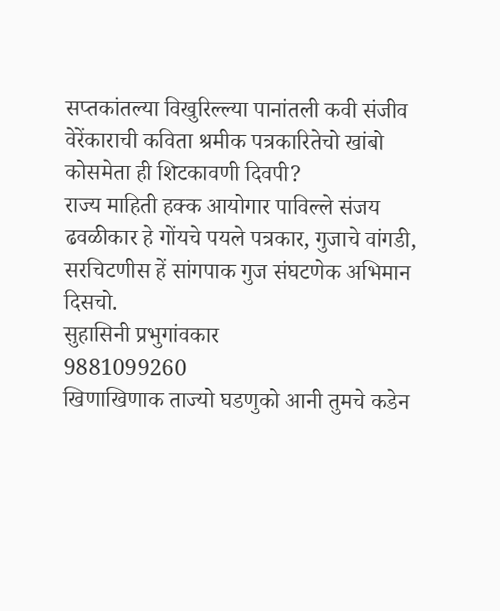सप्तकांतल्या विखुरिल्ल्या पानांतली कवी संजीव वेरेंकाराची कविता श्रमीक पत्रकारितेचो खांबो कोसमेता ही शिटकावणी दिवपी?
राज्य माहिती हक्क आयोगार पाविल्ले संजय ढवळीकार हे गोंयचे पयले पत्रकार, गुजाचे वांगडी, सरचिटणीस हें सांगपाक गुज संघटणेक अभिमान दिसचो.
सुहासिनी प्रभुगांवकार
9881099260
खिणाखिणाक ताज्यो घडणुको आनी तुमचे कडेन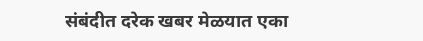संबंदीत दरेक खबर मेळयात एका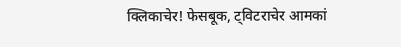क्लिकाचेर! फेसबूक, ट्विटराचेर आमकां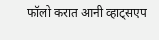फॉलो करात आनी व्हाट्सएप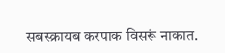सबस्क्रायब करपाक विसरूं नाकात.